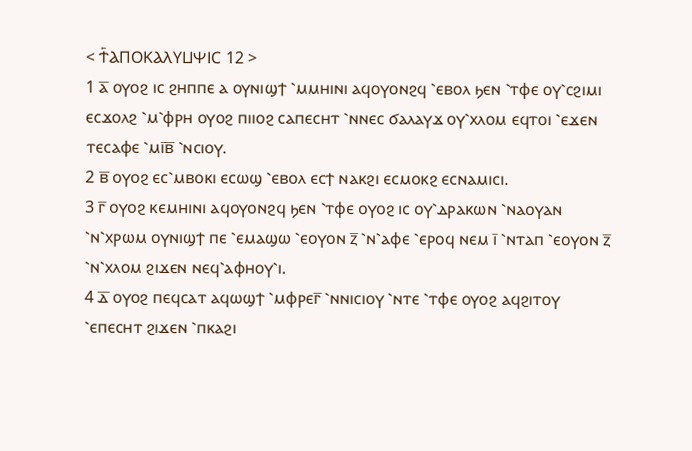< Ϯ⳰ⲀⲠⲞⲔⲀⲖⲨⳘⲮⲒⲤ 12 >
1 ⲁ̅ ⲟⲩⲟϩ ⲓⲥ ϩⲏⲡⲡⲉ ⲁ ⲟⲩⲛⲓϣϯ ⳿ⲙⲙⲏⲓⲛⲓ ⲁϥⲟⲩⲟⲛϩϥ ⳿ⲉⲃⲟⲗ ϧⲉⲛ ⳿ⲧⲫⲉ ⲟⲩ⳿ⲥϩⲓⲙⲓ ⲉⲥϫⲟⲗϩ ⳿ⲙ⳿ⲫⲣⲏ ⲟⲩⲟϩ ⲡⲓⲓⲟϩ ⲥⲁⲡⲉⲥⲏⲧ ⳿ⲛⲛⲉⲥ ϭⲁⲗⲁⲩϫ ⲟⲩ⳿ⲭⲗⲟⲙ ⲉϥⲧⲟⲓ ⳿ⲉϫⲉⲛ ⲧⲉⲥⲁⲫⲉ ⳿ⲙⲓ̅ⲃ̅ ⳿ⲛⲥⲓⲟⲩ.
2 ⲃ̅ ⲟⲩⲟϩ ⲉⲥ⳿ⲙⲃⲟⲕⲓ ⲉⲥⲱϣ ⳿ⲉⲃⲟⲗ ⲉⲥϯ ⲛⲁⲕϩⲓ ⲉⲥⲙⲟⲕϩ ⲉⲥⲛⲁⲙⲓⲥⲓ.
3 ⲅ̅ ⲟⲩⲟϩ ⲕⲉⲙⲏⲓⲛⲓ ⲁϥⲟⲩⲟⲛϩϥ ϧⲉⲛ ⳿ⲧⲫⲉ ⲟⲩⲟϩ ⲓⲥ ⲟⲩ⳿ⲇⲣⲁⲕⲱⲛ ⳿ⲛⲁⲟⲩⲁⲛ ⳿ⲛ⳿ⲭⲣⲱⲙ ⲟⲩⲛⲓϣϯ ⲡⲉ ⳿ⲉⲙⲁϣⲱ ⳿ⲉⲟⲩⲟⲛ ⲍ̅ ⳿ⲛ⳿ⲁⲫⲉ ⳿ⲉⲣⲟϥ ⲛⲉⲙ ⲓ̅ ⳿ⲛⲧⲁⲡ ⳿ⲉⲟⲩⲟⲛ ⲍ̅ ⳿ⲛ⳿ⲭⲗⲟⲙ ϩⲓϫⲉⲛ ⲛⲉϥ⳿ⲁⲫⲏⲟⲩ⳿ⲓ.
4 ⲇ̅ ⲟⲩⲟϩ ⲡⲉϥⲥⲁⲧ ⲁϥⲱϣϯ ⳿ⲙⲫⲣⲉⲅ̅ ⳿ⲛⲛⲓⲥⲓⲟⲩ ⳿ⲛⲧⲉ ⳿ⲧⲫⲉ ⲟⲩⲟϩ ⲁϥϩⲓⲧⲟⲩ ⳿ⲉⲡⲉⲥⲏⲧ ϩⲓϫⲉⲛ ⳿ⲡⲕⲁϩⲓ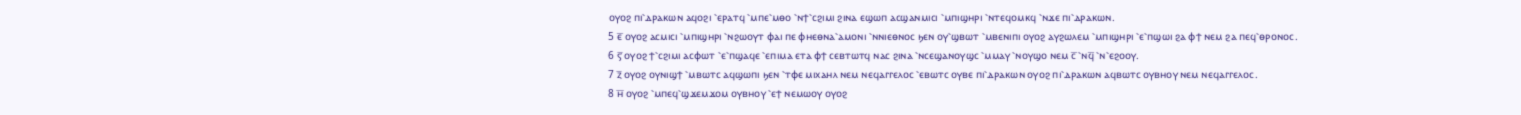ⲟⲩⲟϩ ⲡⲓ⳿ⲇⲣⲁⲕⲱⲛ ⲁϥⲟϩⲓ ⳿ⲉⲣⲁⲧϥ ⳿ⲙⲡⲉ⳿ⲙⲑⲟ ⳿ⲛϯ⳿ⲥϩⲓⲙⲓ ϩⲓⲛⲁ ⲉϣⲱⲡ ⲁⲥϣⲁⲛⲙⲓⲥⲓ ⳿ⲙⲡⲓϣⲏⲣⲓ ⳿ⲛⲧⲉϥⲟⲙⲕϥ ⳿ⲛϫⲉ ⲡⲓ⳿ⲇⲣⲁⲕⲱⲛ.
5 ⲉ̅ ⲟⲩⲟϩ ⲁⲥⲙⲓⲥⲓ ⳿ⲙⲡⲓϣⲏⲣⲓ ⳿ⲛϩⲱⲟⲩⲧ ⲫⲁⲓ ⲡⲉ ⲫⲏⲉⲑⲛⲁ⳿ⲁⲙⲟⲛⲓ ⳿ⲛⲛⲓⲉⲑⲛⲟⲥ ϧⲉⲛ ⲟⲩ⳿ϣⲃⲱⲧ ⳿ⲙⲃⲉⲛⲓⲡⲓ ⲟⲩⲟϩ ⲁⲩϩⲱⲗⲉⲙ ⳿ⲙⲡⲓϣⲏⲣⲓ ⳿ⲉ⳿ⲡϣⲱⲓ ϩⲁ ⲫϯ ⲛⲉⲙ ϩⲁ ⲡⲉϥ⳿ⲑⲣⲟⲛⲟⲥ.
6 ⲋ̅ ⲟⲩⲟϩ ϯ⳿ⲥϩⲓⲙⲓ ⲁⲥⲫⲱⲧ ⳿ⲉ⳿ⲡϣⲁϥⲉ ⳿ⲉⲡⲓⲙⲁ ⲉⲧⲁ ⲫϯ ⲥⲉⲃⲧⲱⲧϥ ⲛⲁⲥ ϩⲓⲛⲁ ⳿ⲛⲥⲉϣⲁⲛⲟⲩϣⲥ ⳿ⲙⲙⲁⲩ ⳿ⲛⲟⲩϣⲟ ⲛⲉⲙ ⲥ̅ ⳿ⲛϥ̅ ⳿ⲛ⳿ⲉϩⲟⲟⲩ.
7 ⲍ̅ ⲟⲩⲟϩ ⲟⲩⲛⲓϣϯ ⳿ⲙⲃⲱⲧⲥ ⲁϥϣⲱⲡⲓ ϧⲉⲛ ⳿ⲧⲫⲉ ⲙⲓⲭⲁⲏⲗ ⲛⲉⲙ ⲛⲉϥⲁⲅⲅⲉⲗⲟⲥ ⳿ⲉⲃⲱⲧⲥ ⲟⲩⲃⲉ ⲡⲓ⳿ⲇⲣⲁⲕⲱⲛ ⲟⲩⲟϩ ⲡⲓ⳿ⲇⲣⲁⲕⲱⲛ ⲁϥⲃⲱⲧⲥ ⲟⲩⲃⲏⲟⲩ ⲛⲉⲙ ⲛⲉϥⲁⲅⲅⲉⲗⲟⲥ.
8 ⲏ̅ ⲟⲩⲟϩ ⳿ⲙⲡⲉϥ⳿ϣϫⲉⲙϫⲟⲙ ⲟⲩⲃⲏⲟⲩ ⳿ⲉϯ ⲛⲉⲙⲱⲟⲩ ⲟⲩⲟϩ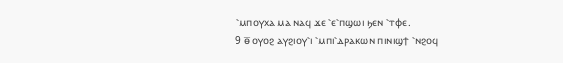⳿ⲙⲡⲟⲩⲭⲁ ⲙⲁ ⲛⲁϥ ϫⲉ ⳿ⲉ⳿ⲡϣⲱⲓ ϧⲉⲛ ⳿ⲧⲫⲉ.
9 ⲑ̅ ⲟⲩⲟϩ ⲁⲩϩⲓⲟⲩ⳿ⲓ ⳿ⲙⲡⲓ⳿ⲇⲣⲁⲕⲱⲛ ⲡⲓⲛⲓϣϯ ⳿ⲛϩⲟϥ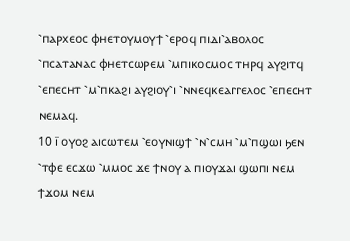⳿ⲡⲁⲣⲭⲉⲟⲥ ⲫⲏⲉⲧⲟⲩⲙⲟⲩϯ ⳿ⲉⲣⲟϥ ⲡⲓⲇⲓ⳿ⲁⲃⲟⲗⲟⲥ ⳿ⲡⲥⲁⲧⲁⲛⲁⲥ ⲫⲏⲉⲧⲥⲱⲣⲉⲙ ⳿ⲙⲡⲓⲕⲟⲥⲙⲟⲥ ⲧⲏⲣϥ ⲁⲩϩⲓⲧϥ ⳿ⲉⲡⲉⲥⲏⲧ ⳿ⲙ⳿ⲡⲕⲁϩⲓ ⲁⲩϩⲓⲟⲩ⳿ⲓ ⳿ⲛⲛⲉϥⲕⲉⲁⲅⲅⲉⲗⲟⲥ ⳿ⲉⲡⲉⲥⲏⲧ ⲛⲉⲙⲁϥ.
10 ⲓ̅ ⲟⲩⲟϩ ⲁⲓⲥⲱⲧⲉⲙ ⳿ⲉⲟⲩⲛⲓϣϯ ⳿ⲛ⳿ⲥⲙⲏ ⳿ⲙ⳿ⲡϣⲱⲓ ϧⲉⲛ ⳿ⲧⲫⲉ ⲉⲥϫⲱ ⳿ⲙⲙⲟⲥ ϫⲉ ϯⲛⲟⲩ ⲁ ⲡⲓⲟⲩϫⲁⲓ ϣⲱⲡⲓ ⲛⲉⲙ ϯϫⲟⲙ ⲛⲉⲙ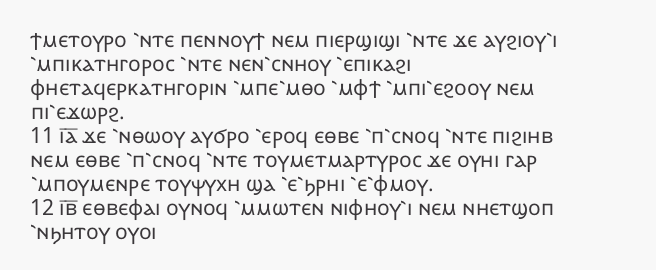ϯⲙⲉⲧⲟⲩⲣⲟ ⳿ⲛⲧⲉ ⲡⲉⲛⲛⲟⲩϯ ⲛⲉⲙ ⲡⲓⲉⲣϣⲓϣⲓ ⳿ⲛⲧⲉ ϫⲉ ⲁⲩϩⲓⲟⲩ⳿ⲓ ⳿ⲙⲡⲓⲕⲁⲧⲏⲅⲟⲣⲟⲥ ⳿ⲛⲧⲉ ⲛⲉⲛ⳿ⲥⲛⲏⲟⲩ ⳿ⲉⲡⲓⲕⲁϩⲓ ⲫⲏⲉⲧⲁϥⲉⲣⲕⲁⲧⲏⲅⲟⲣⲓⲛ ⳿ⲙⲡⲉ⳿ⲙⲑⲟ ⳿ⲙⲫϯ ⳿ⲙⲡⲓ⳿ⲉϩⲟⲟⲩ ⲛⲉⲙ ⲡⲓ⳿ⲉϫⲱⲣϩ.
11 ⲓ̅ⲁ̅ ϫⲉ ⳿ⲛⲑⲱⲟⲩ ⲁⲩϭⲣⲟ ⳿ⲉⲣⲟϥ ⲉⲑⲃⲉ ⳿ⲡ⳿ⲥⲛⲟϥ ⳿ⲛⲧⲉ ⲡⲓϩⲓⲏⲃ ⲛⲉⲙ ⲉⲑⲃⲉ ⳿ⲡ⳿ⲥⲛⲟϥ ⳿ⲛⲧⲉ ⲧⲟⲩⲙⲉⲧⲙⲁⲣⲧⲩⲣⲟⲥ ϫⲉ ⲟⲩⲏⲓ ⲅⲁⲣ ⳿ⲙⲡⲟⲩⲙⲉⲛⲣⲉ ⲧⲟⲩⲯⲩⲭⲏ ϣⲁ ⳿ⲉ⳿ϧⲣⲏⲓ ⳿ⲉ⳿ⲫⲙⲟⲩ.
12 ⲓ̅ⲃ̅ ⲉⲑⲃⲉⲫⲁⲓ ⲟⲩⲛⲟϥ ⳿ⲙⲙⲱⲧⲉⲛ ⲛⲓⲫⲏⲟⲩ⳿ⲓ ⲛⲉⲙ ⲛⲏⲉⲧϣⲟⲡ ⳿ⲛϧⲏⲧⲟⲩ ⲟⲩⲟⲓ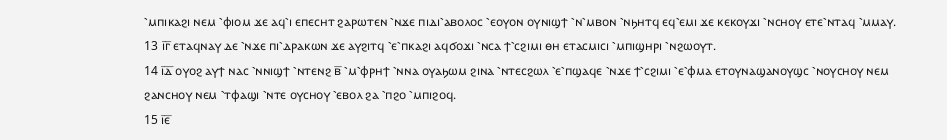⳿ⲙⲡⲓⲕⲁϩⲓ ⲛⲉⲙ ⳿ⲫⲓⲟⲙ ϫⲉ ⲁϥ⳿ⲓ ⲉⲡⲉⲥⲏⲧ ϩⲁⲣⲱⲧⲉⲛ ⳿ⲛϫⲉ ⲡⲓⲇⲓ⳿ⲁⲃⲟⲗⲟⲥ ⳿ⲉⲟⲩⲟⲛ ⲟⲩⲛⲓϣϯ ⳿ⲛ⳿ⲙⲃⲟⲛ ⳿ⲛϧⲏⲧϥ ⲉϥ⳿ⲉⲙⲓ ϫⲉ ⲕⲉⲕⲟⲩϫⲓ ⳿ⲛⲥⲏⲟⲩ ⲉⲧⲉ⳿ⲛⲧⲁϥ ⳿ⲙⲙⲁⲩ.
13 ⲓ̅ⲅ̅ ⲉⲧⲁϥⲛⲁⲩ ⲇⲉ ⳿ⲛϫⲉ ⲡⲓ⳿ⲇⲣⲁⲕⲱⲛ ϫⲉ ⲁⲩϩⲓⲧϥ ⳿ⲉ⳿ⲡⲕⲁϩⲓ ⲁϥϭⲟϫⲓ ⳿ⲛⲥⲁ ϯ⳿ⲥϩⲓⲙⲓ ⲑⲏ ⲉⲧⲁⲥⲙⲓⲥⲓ ⳿ⲙⲡⲓϣⲏⲣⲓ ⳿ⲛϩⲱⲟⲩⲧ.
14 ⲓ̅ⲇ̅ ⲟⲩⲟϩ ⲁⲩϯ ⲛⲁⲥ ⳿ⲛⲛⲓϣϯ ⳿ⲛⲧⲉⲛϩ ⲃ̅ ⳿ⲙ⳿ⲫⲣⲏϯ ⳿ⲛⲛⲁ ⲟⲩⲁϧⲱⲙ ϩⲓⲛⲁ ⳿ⲛⲧⲉⲥϩⲱⲗ ⳿ⲉ⳿ⲡϣⲁϥⲉ ⳿ⲛϫⲉ ϯ⳿ⲥϩⲓⲙⲓ ⳿ⲉ⳿ⲫⲙⲁ ⲉⲧⲟⲩⲛⲁϣⲁⲛⲟⲩϣⲥ ⳿ⲛⲟⲩⲥⲏⲟⲩ ⲛⲉⲙ ϩⲁⲛⲥⲏⲟⲩ ⲛⲉⲙ ⳿ⲧⲫⲁϣⲓ ⳿ⲛⲧⲉ ⲟⲩⲥⲏⲟⲩ ⳿ⲉⲃⲟⲗ ϩⲁ ⳿ⲡϩⲟ ⳿ⲙⲡⲓϩⲟϥ.
15 ⲓ̅ⲉ̅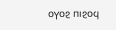ⲟⲩⲟϩ ⲡⲓϩⲟϥ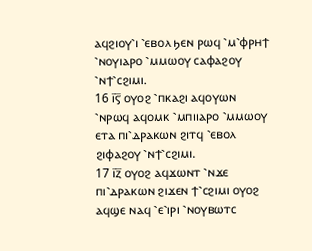ⲁϥϩⲓⲟⲩ⳿ⲓ ⳿ⲉⲃⲟⲗ ϧⲉⲛ ⲣⲱϥ ⳿ⲙ⳿ⲫⲣⲏϯ ⳿ⲛⲟⲩⲓⲁⲣⲟ ⳿ⲙⲙⲱⲟⲩ ⲥⲁⲫⲁϩⲟⲩ ⳿ⲛϯ⳿ⲥϩⲓⲙⲓ.
16 ⲓ̅ⲋ̅ ⲟⲩⲟϩ ⳿ⲡⲕⲁϩⲓ ⲁϥⲟⲩⲱⲛ ⳿ⲛⲣⲱϥ ⲁϥⲟⲙⲕ ⳿ⲙⲡⲓⲓⲁⲣⲟ ⳿ⲙⲙⲱⲟⲩ ⲉⲧⲁ ⲡⲓ⳿ⲇⲣⲁⲕⲱⲛ ϩⲓⲧϥ ⳿ⲉⲃⲟⲗ ϩⲓⲫⲁϩⲟⲩ ⳿ⲛϯ⳿ⲥϩⲓⲙⲓ.
17 ⲓ̅ⲍ̅ ⲟⲩⲟϩ ⲁϥϫⲱⲛⲧ ⳿ⲛϫⲉ ⲡⲓ⳿ⲇⲣⲁⲕⲱⲛ ϩⲓϫⲉⲛ ϯ⳿ⲥϩⲓⲙⲓ ⲟⲩⲟϩ ⲁϥϣⲉ ⲛⲁϥ ⳿ⲉ⳿ⲓⲣⲓ ⳿ⲛⲟⲩⲃⲱⲧⲥ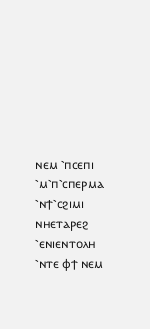ⲛⲉⲙ ⳿ⲡⲥⲉⲡⲓ ⳿ⲙ⳿ⲡ⳿ⲥⲡⲉⲣⲙⲁ ⳿ⲛϯ⳿ⲥϩⲓⲙⲓ ⲛⲏⲉⲧⲁⲣⲉϩ ⳿ⲉⲛⲓⲉⲛⲧⲟⲗⲏ ⳿ⲛⲧⲉ ⲫϯ ⲛⲉⲙ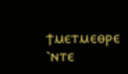ϯⲙⲉⲧⲙⲉⲑⲣⲉ ⳿ⲛⲧⲉ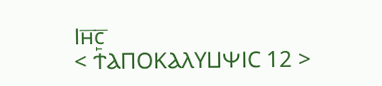Ⲓⲏ̅ⲥ̅
< Ϯ⳰ⲀⲠⲞⲔⲀⲖⲨⳘⲮⲒⲤ 12 >